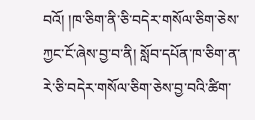བའོ། །ཁ་ཅིག་ནི་ཅི་བདེར་གསོལ་ཅིག་ཅེས་ཀྱང་ངོ་ཞེས་བྱ་བ་ནི། སློབ་དཔོན་ཁ་ཅིག་ན་རེ་ཅི་བདེར་གསོལ་ཅིག་ཅེས་བྱ་བའི་ཚིག་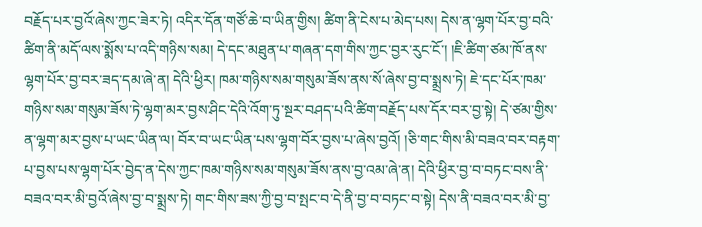བརྗོད་པར་བྱའོ་ཞེས་ཀྱང་ཟེར་ཏེ། འདིར་དོན་གཙོ་ཆེ་བ་ཡིན་གྱིས། ཚིག་ནི་ངེས་པ་མེད་པས། དེས་ན་ལྷག་པོར་བྱ་བའི་ཚིག་ནི་མདོ་ལས་སྨོས་པ་འདི་གཉིས་སམ། དེ་དང་མཐུན་པ་གཞན་དག་གིས་ཀྱང་བྱར་རུང་ངོ་། །ཇི་ཚིག་ཙམ་ཁོ་ནས་ལྷག་པོར་བྱ་བར་ཟད་དམ་ཞེ་ན། དེའི་ཕྱིར། ཁམ་གཉིས་སམ་གསུམ་ཟོས་ནས་སོ་ཞེས་བྱ་བ་སྨྲས་ཏེ། ཇེ་དང་པོར་ཁམ་གཉིས་སམ་གསུམ་ཟོས་ཏེ་ལྷག་མར་བྱས་ཤིང་དེའི་འོག་ཏུ་སྔར་བཤད་པའི་ཚིག་བརྗོད་པས་དོར་བར་བྱ་སྟེ། དེ་ཙམ་གྱིས་ན་ལྷག་མར་བྱས་པ་ཡང་ཡིན་ལ། བོར་བ་ཡང་ཡིན་པས་ལྷག་བོར་བྱས་པ་ཞེས་བྱའོ། །ཅི་གང་གིས་མི་བཟའ་བར་བརྟག་པ་བྱས་པས་ལྷག་པོར་བྱེད་ན་དེས་ཀྱང་ཁམ་གཉིས་སམ་གསུམ་ཟོས་ནས་བྱ་འམ་ཞེ་ན། དེའི་ཕྱིར་བྱ་བ་བཏང་བས་ནི་བཟའ་བར་མི་བྱའོ་ཞེས་བྱ་བ་སྨྲས་ཏེ། གང་གིས་ཟས་ཀྱི་བྱ་བ་སྤང་བ་དེ་ནི་བྱ་བ་བཏང་བ་སྟེ། དེས་ནི་བཟའ་བར་མི་བྱ་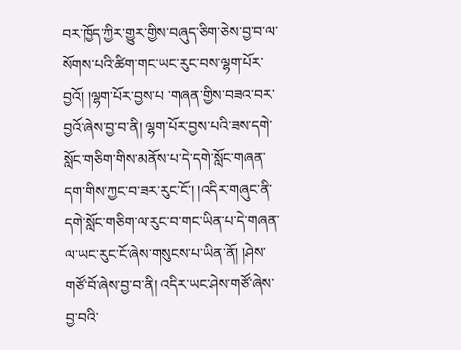བར་ཁྱོད་ཀྱིར་གྱུར་གྱིས་བཞུད་ཅིག་ཅེས་བྱ་བ་ལ་ སོགས་པའི་ཚིག་གང་ཡང་རུང་བས་ལྷག་པོར་བྱའོ། །ལྷག་པོར་བྱས་པ ་གཞན་གྱིས་བཟའ་བར་བྱའོ་ཞེས་བྱ་བ་ནི། ལྷག་པོར་བྱས་པའི་ཟས་དགེ་སློང་གཅིག་གིས་མནོས་པ་དེ་དགེ་སློང་གཞན་དག་གིས་ཀྱང་བ་ཟར་རུང་ངོ་། །འདིར་གཞུང་ནི་དགེ་སློང་གཅིག་ལ་རུང་བ་གང་ཡིན་པ་དེ་གཞན་ལ་ཡང་རུང་ངོ་ཞེས་གསུངས་པ་ཡིན་ནོ། །ཤེས་གཙོ་བོ་ཞེས་བྱ་བ་ནི། འདིར་ཡང་ཤེས་གཙོ་ཞེས་བྱ་བའི་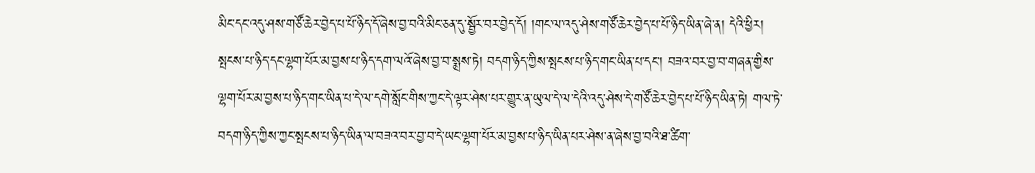མིང་དང་འདུ་ཤས་གཙོ་ཆེར་བྱེད་པ་པོ་ཉིད་དོ་ཞེས་བྱ་བའི་མིང་ཅན་དུ་སྦྱོར་བར་བྱེད་དོ། །གང་ལ་འདུ་ཤེས་གཙོ་ཆེར་བྱེད་པ་པོ་ཉིད་ཡིན་ཞེ་ན། དེའི་ཕྱིར། སྤངས་པ་ཉིད་དང་ལྷག་པོར་མ་བྱས་པ་ཉིད་དག་ལའོ་ཞེས་བྱ་བ་སྨྲས་ཏེ། བདག་ཉིད་ཀྱིས་སྤངས་པ་ཉིད་གང་ཡིན་པ་དང་། བཟའ་བར་བྱ་བ་གཞན་གྱིས་ལྷག་པོར་མ་བྱས་པ་ཉིད་གང་ཡིན་པ་དེ་ལ་དགེ་སློང་གིས་ཀྱང་དེ་ལྟར་ཤེས་པར་གྱུར་ན་ཡུལ་དེ་ལ་དེའི་འདུ་ཤེས་དེ་གཙོ་ཆེར་བྱེད་པ་པོ་ཉིད་ཡིན་ཏེ། གལ་ཏེ་བདག་ཉིད་ཀྱིས་ཀྱང་སྤངས་པ་ཉིད་ཡིན་ལ་བཟའ་བར་བྱ་བ་དེ་ཡང་ལྷག་པོར་མ་བྱས་པ་ཉིད་ཡིན་པར་ཤེས་ན་ཞེས་བྱ་བའི་ཐ་ཚིག་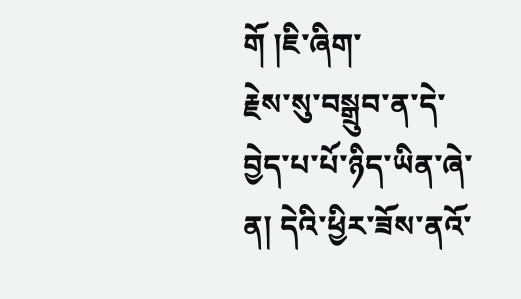གོ །ཇི་ཞིག་
རྗེས་སུ་བསྒྲུབ་ན་དེ་བྱེད་པ་པོ་ཉིད་ཡིན་ཞེ་ན། དེའི་ཕྱིར་ཟོས་ནའོ་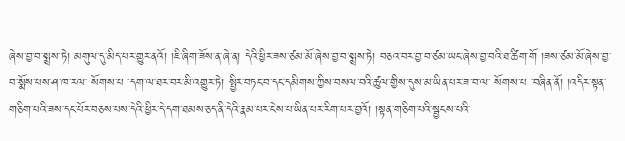ཞེས་བྱ་བ་སྨྲས་ཏེ། མགུལ་དུ་མིད་པར་གྱུར་ནའོ། །ཇི་ཞིག་ཟོས་ན་ཞེ་ན། དེའི་ཕྱིར་ཟས་ཙམ་མོ་ཞེས་བྱ་བ་སྨྲས་ཏེ། བཅའ་བར་བྱ་བ་ཙམ་ཡང་ཞེས་བྱ་བའི་ཐ་ཚིག་གོ །ཟས་ཙམ་མོ་ཞེས་བྱ་བ་སྨོས་པས་ཤ་ཁ་རལ་ སོགས་པ ་དག་ལ་ཐར་བར་མི་འགྱུར་ཏེ། སྤྱིར་བཏང་བ་དང་དམིགས་ཀྱིས་བསལ་བའི་ཚུལ་གྱིས་དུས་མ་ཡིན་པར་ཟ་བ་ལ་ སོགས་པ ་བཞིན་ནོ། །འདིར་སྟན་གཅིག་པའི་ཟས་དང་པོར་བཅས་པས་དེའི་ཕྱིར་དེ་དག་ཐམས་ཅད་ནི་དེའི་རྣམ་པར་ངེས་པ་ཡིན་པར་རིག་པར་བྱའོ། །སྟན་གཅིག་པའི་སྦྱངས་པའི་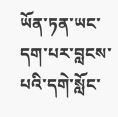ཡོན་ཏན་ཡང་དག་པར་བླངས་པའི་དགེ་སློང་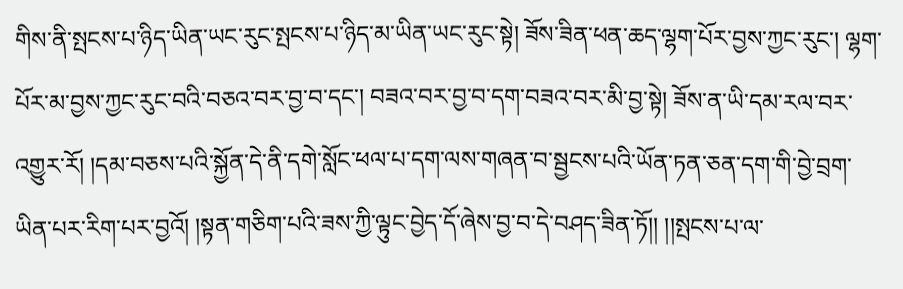གིས་ནི་སྤངས་པ་ཉིད་ཡིན་ཡང་རུང་སྤངས་པ་ཉིད་མ་ཡིན་ཡང་རུང་སྟེ། ཟོས་ཟིན་ཕན་ཆད་ལྷག་པོར་བྱས་ཀྱང་རུང་། ལྷག་པོར་མ་བྱས་ཀྱང་རུང་བའི་བཅའ་བར་བྱ་བ་དང་། བཟའ་བར་བྱ་བ་དག་བཟའ་བར་མི་བྱ་སྟེ། ཟོས་ན་ཡི་དམ་རལ་བར་འགྱུར་རོ། །དམ་བཅས་པའི་སྐྱོན་དེ་ནི་དགེ་སློང་ཕལ་པ་དག་ལས་གཞན་བ་སྦྱངས་པའི་ཡོན་ཏན་ཅན་དག་གི་བྱེ་བྲག་ཡིན་པར་རིག་པར་བྱའོ། །སྟན་གཅིག་པའི་ཟས་ཀྱི་ལྟུང་བྱེད་དོ་ཞེས་བྱ་བ་དེ་བཤད་ཟིན་ཏོ།། །།སྤངས་པ་ལ་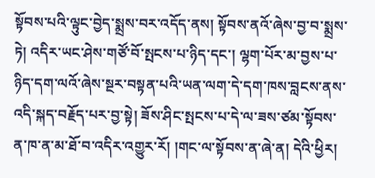སྟོབས་པའི་ལྟུང་བྱེད་སྨྲས་བར་འདོད་ནས། སྟོབས་ནའོ་ཞེས་བྱ་བ་སྨྲས་ཏེ། འདིར་ཡང་ཤེས་གཙོ་བོ་སྤངས་པ་ཉིད་དང་། ལྷག་པོར་མ་བྱས་པ་ཉིད་དག་ལའོ་ཞེས་སྔར་བསྟན་པའི་ཡན་ལག་དེ་དག་ཁས་བླངས་ནས་འདི་སྐད་བརྗོད་པར་བྱ་སྟེ། ཟོས་ཤིང་སྤངས་པ་དེ་ལ་ཟས་ཙམ་སྟོབས་ན་ཁ་ན་མ་ཐོ་བ་འདིར་འགྱུར་རོ། །གང་ལ་སྟོབས་ན་ཞེ་ན། དེའི་ཕྱིར།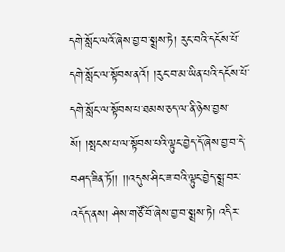དགེ་སློང་ལའོ་ཞེས་བྱ་བ་སྨྲས་ཏེ། རུང་བའི་དངོས་པོ་དགེ་སློང་ལ་སྟོབས་ནའོ། །རུང་བ་མ་ཡིན་པའི་དངོས་པོ་དགེ་སློང་ལ་སྟོབས་པ་ཐམས་ཅད་ལ་ནི་ཉེས་བྱས་སོ། །སྤངས་པ་ལ་སྟོབས་པའི་ལྟུང་བྱེད་དོ་ཞེས་བྱ་བ་དེ་བཤད་ཟིན་ཏོ།། །།འདུས་ཤིང་ཟ་བའི་ལྟུང་བྱེད་སྨྲ་བར་འདོད་ནས། ཤེས་གཙོ་བོ་ཞེས་བྱ་བ་སྨྲས་ཏེ། འདིར་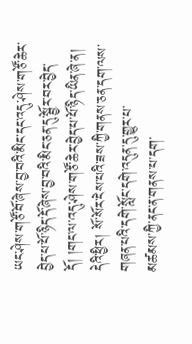ཡང་ཤེས་གཙོ་བོ་ཞེས་བྱ་བའི་མིང་དང་འདུ་ཤེས་གཙོ་ཆེར་བྱེད་པ་པོ་ཉིད་དོ་ཞེས་བྱ་བའི་མིང་ཅན་དུ་སྦྱོར་བར་བྱེད་དོ། །གང་ལ་འདུ་ཤེས་གཙོ་ཆེར་བྱེད་པ་པོ་ཉིད་ཡིན་ཞེ་ན། དེའི་ཕྱིར། སོ་སོར་ངེས་པའི་ཟས་ཀྱི་གནས་ཅན་དག་ལས་གཞན་པའི་དགེ་སློང་དགེ་འདུན་དུ་གྱུར་པ་
མཚམས་ཀྱི་ནང་ན་གནས་པ་དག་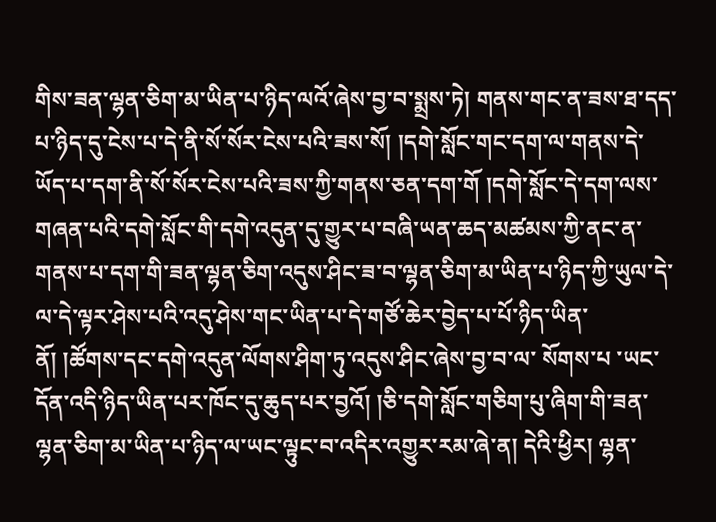གིས་ཟན་ལྷན་ཅིག་མ་ཡིན་པ་ཉིད་ལའོ་ཞེས་བྱ་བ་སྨྲས་ཏེ། གནས་གང་ན་ཟས་ཐ་དད་པ་ཉིད་དུ་ངེས་པ་དེ་ནི་སོ་སོར་ངེས་པའི་ཟས་སོ། །དགེ་སློང་གང་དག་ལ་གནས་དེ་ཡོད་པ་དག་ནི་སོ་སོར་ངེས་པའི་ཟས་ཀྱི་གནས་ཅན་དག་གོ །དགེ་སློང་དེ་དག་ལས་གཞན་པའི་དགེ་སློང་གི་དགེ་འདུན་དུ་གྱུར་པ་བཞི་ཡན་ཆད་མཚམས་ཀྱི་ནང་ན་གནས་པ་དག་གི་ཟན་ལྷན་ཅིག་འདུས་ཤིང་ཟ་བ་ལྷན་ཅིག་མ་ཡིན་པ་ཉིད་ཀྱི་ཡུལ་དེ་ལ་དེ་ལྟར་ཤེས་པའི་འདུ་ཤེས་གང་ཡིན་པ་དེ་གཙོ་ཆེར་བྱེད་པ་པོ་ཉིད་ཡིན་ནོ། །ཚོགས་དང་དགེ་འདུན་ལོགས་ཤིག་ཏུ་འདུས་ཤིང་ཞེས་བྱ་བ་ལ་ སོགས་པ ་ཡང་དོན་འདི་ཉིད་ཡིན་པར་ཁོང་དུ་ཆུད་པར་བྱའོ། །ཅི་དགེ་སློང་གཅིག་པུ་ཞིག་གི་ཟན་ལྷན་ཅིག་མ་ཡིན་པ་ཉིད་ལ་ཡང་ལྟུང་བ་འདིར་འགྱུར་རམ་ཞེ་ན། དེའི་ཕྱིར། ལྷན་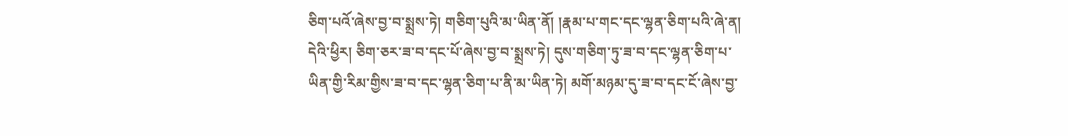ཅིག་པའོ་ཞེས་བྱ་བ་སྨྲས་ཏེ། གཅིག་པུའི་མ་ཡིན་ནོ། །རྣམ་པ་གང་དང་ལྷན་ཅིག་པའི་ཞེ་ན། དེའི་ཕྱིར། ཅིག་ཅར་ཟ་བ་དང་པོ་ཞེས་བྱ་བ་སྨྲས་ཏེ། དུས་གཅིག་ཏུ་ཟ་བ་དང་ལྷན་ཅིག་པ་ཡིན་གྱི་རིམ་གྱིས་ཟ་བ་དང་ལྷན་ཅིག་པ་ནི་མ་ཡིན་ཏེ། མགོ་མཉམ་དུ་ཟ་བ་དང་ངོ་ཞེས་བྱ་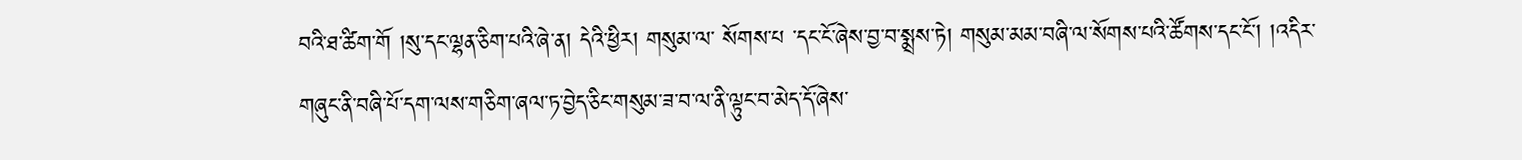བའི་ཐ་ཚིག་གོ །སུ་དང་ལྷན་ཅིག་པའི་ཞེ་ན། དེའི་ཕྱིར། གསུམ་ལ་ སོགས་པ ་དང་ངོ་ཞེས་བྱ་བ་སྨྲས་ཏེ། གསུམ་མམ་བཞི་ལ་སོགས་པའི་ཚོགས་དང་ངོ་། །འདིར་གཞུང་ནི་བཞི་པོ་དག་ལས་གཅིག་ཞལ་ཏ་བྱེད་ཅིང་གསུམ་ཟ་བ་ལ་ནི་ལྟུང་བ་མེད་དོ་ཞེས་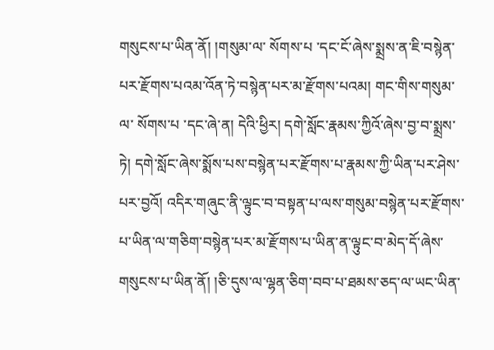གསུངས་པ་ཡིན་ནོ། །གསུམ་ལ་ སོགས་པ ་དང་ངོ་ཞེས་སྨྲས་ན་ཇི་བསྙེན་པར་རྫོགས་པའམ་འོན་ཏེ་བསྙེན་པར་མ་རྫོགས་པའམ། གང་གིས་གསུམ་ལ་ སོགས་པ ་དང་ཞེ་ན། དེའི་ཕྱིར། དགེ་སློང་རྣམས་ཀྱིའོ་ཞེས་བྱ་བ་སྨྲས་ཏེ། དགེ་སློང་ཞེས་སྨོས་པས་བསྙེན་པར་རྫོགས་པ་རྣམས་ཀྱི་ཡིན་པར་ཤེས་པར་བྱའོ། འདིར་གཞུང་ནི་ལྟུང་བ་བསྟན་པ་ལས་གསུམ་བསྙེན་པར་རྫོགས་པ་ཡིན་ལ་གཅིག་བསྙེན་པར་མ་རྫོགས་པ་ཡིན་ན་ལྟུང་བ་མེད་དོ་ཞེས་གསུངས་པ་ཡིན་ནོ། །ཅི་དུས་ལ་ལྷན་ཅིག་བབ་པ་ཐམས་ཅད་ལ་ཡང་ཡིན་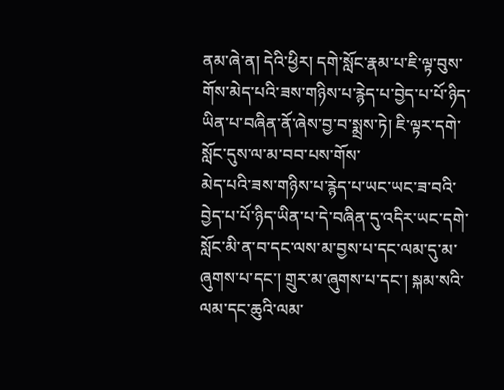ནམ་ཞེ་ན། དེའི་ཕྱིར། དགེ་སློང་རྣམ་པ་ཇི་ལྟ་བུས་གོས་མེད་པའི་ཟས་གཉིས་པ་རྙེད་པ་བྱེད་པ་པོ་ཉིད་ཡིན་པ་བཞིན་ནོ་ཞེས་བྱ་བ་སྨྲས་ཏེ། ཇི་ལྟར་དགེ་སློང་དུས་ལ་མ་བབ་པས་གོས་
མེད་པའི་ཟས་གཉིས་པ་རྙེད་པ་ཡང་ཡང་ཟ་བའི་བྱེད་པ་པོ་ཉིད་ཡིན་པ་དེ་བཞིན་དུ་འདིར་ཡང་དགེ་སློང་མི་ན་བ་དང་ལས་མ་བྱས་པ་དང་ལམ་དུ་མ་ཞུགས་པ་དང་། གྲུར་མ་ཞུགས་པ་དང་། སྐམ་སའི་ལམ་དང་ཆུའི་ལམ་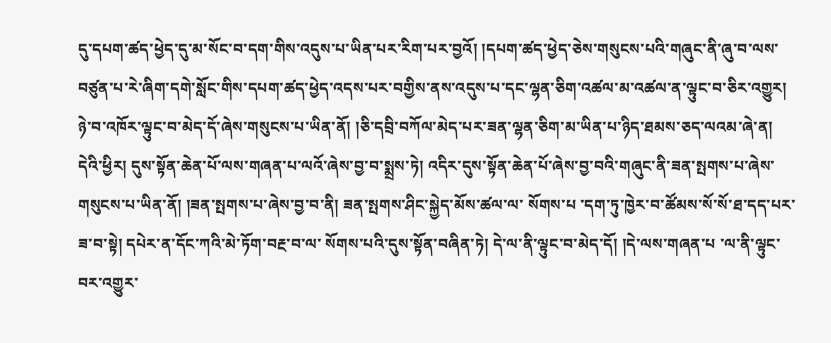དུ་དཔག་ཚད་ཕྱེད་དུ་མ་སོང་བ་དག་གིས་འདུས་པ་ཡིན་པར་རིག་པར་བྱའོ། །དཔག་ཚད་ཕྱེད་ཅེས་གསུངས་པའི་གཞུང་ནི་ཞུ་བ་ལས་བཙུན་པ་རེ་ཞིག་དགེ་སློང་གིས་དཔག་ཚད་ཕྱེད་འདས་པར་བགྱིས་ནས་འདུས་པ་དང་ལྷན་ཅིག་འཚལ་མ་འཚལ་ན་ལྟུང་བ་ཅིར་འགྱུར། ཉེ་བ་འཁོར་ལྟུང་བ་མེད་དོ་ཞེས་གསུངས་པ་ཡིན་ནོ། །ཅི་དབྲི་བཀོལ་མེད་པར་ཟན་ལྷན་ཅིག་མ་ཡིན་པ་ཉིད་ཐམས་ཅད་ལའམ་ཞེ་ན། དེའི་ཕྱིར། དུས་སྟོན་ཆེན་པོ་ལས་གཞན་པ་ལའོ་ཞེས་བྱ་བ་སྨྲས་ཏེ། འདིར་དུས་སྟོན་ཆེན་པོ་ཞེས་བྱ་བའི་གཞུང་ནི་ཟན་སྤགས་པ་ཞེས་གསུངས་པ་ཡིན་ནོ། །ཟན་སྤགས་པ་ཞེས་བྱ་བ་ནི། ཟན་སྤགས་ཤིང་སྐྱེད་མོས་ཚལ་ལ་ སོགས་པ ་དག་ཏུ་ཁྱེར་བ་ཚོམས་སོ་སོ་ཐ་དད་པར་ཟ་བ་སྟེ། དཔེར་ན་དོང་ཀའི་མེ་ཏོག་བརྔ་བ་ལ་ སོགས་པའི་དུས་སྟོན་བཞིན་ཏེ། དེ་ལ་ནི་ལྟུང་བ་མེད་དོ། །དེ་ལས་གཞན་པ ་ལ་ནི་ལྟུང་བར་འགྱུར་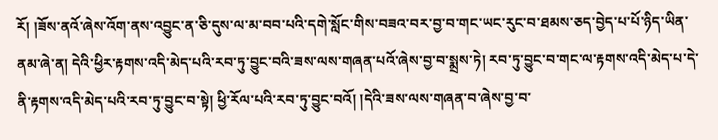རོ། །ཟོས་ནའོ་ཞེས་འོག་ནས་འབྱུང་ན་ཅི་དུས་ལ་མ་བབ་པའི་དགེ་སློང་གིས་བཟའ་བར་བྱ་བ་གང་ཡང་རུང་བ་ཐམས་ཅད་བྱེད་པ་པོ་ཉིད་ཡིན་ནམ་ཞེ་ན། དེའི་ཕྱིར་རྟགས་འདི་མེད་པའི་རབ་ཏུ་བྱུང་བའི་ཟས་ལས་གཞན་པའོ་ཞེས་བྱ་བ་སྨྲས་ཏེ། རབ་ཏུ་བྱུང་བ་གང་ལ་རྟགས་འདི་མེད་པ་དེ་ནི་རྟགས་འདི་མེད་པའི་རབ་ཏུ་བྱུང་བ་སྟེ། ཕྱི་རོལ་པའི་རབ་ཏུ་བྱུང་བའོ། །དེའི་ཟས་ལས་གཞན་བ་ཞེས་བྱ་བ་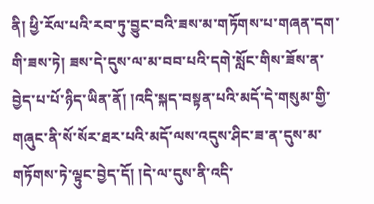ནི། ཕྱི་རོལ་པའི་རབ་ཏུ་བྱུང་བའི་ཟས་མ་གཏོགས་པ་གཞན་དག་གི་ཟས་ཏེ། ཟས་དེ་དུས་ལ་མ་བབ་པའི་དགེ་སློང་གིས་ཟོས་ན་བྱེད་པ་པོ་ཉིད་ཡིན་ནོ། །འདི་སྐད་བསྟན་པའི་མདོ་དེ་གསུམ་གྱི་གཞུང་ནི་སོ་སོར་ཐར་པའི་མདོ་ལས་འདུས་ཤིང་ཟ་ན་དུས་མ་གཏོགས་ཏེ་ལྟུང་བྱེད་དོ། །དེ་ལ་དུས་ནི་འདི་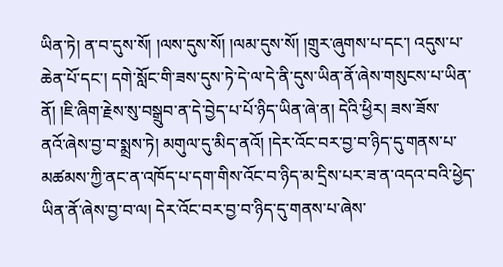ཡིན་ཏེ། ན་བ་དུས་སོ། །ལས་དུས་སོ། །ལམ་དུས་སོ། །གྲུར་ཞུགས་པ་དང་། འདུས་པ་ཆེན་པོ་དང་། དགེ་སློང་གི་ཟས་དུས་ཏེ་དེ་ལ་དེ་ནི་དུས་ཡིན་ནོ་ཞེས་གསུངས་པ་ཡིན་ནོ། །ཇི་ཞིག་རྗེས་སུ་བསྒྲུབ་ན་དེ་བྱེད་པ་པོ་ཉིད་ཡིན་ཞེ་ན། དེའི་ཕྱིར། ཟས་ཟོས་
ནའོ་ཞེས་བྱ་བ་སྨྲས་ཏེ། མགུལ་དུ་མིད་ནའོ། །དེར་འོང་བར་བྱ་བ་ཉིད་དུ་གནས་པ་མཚམས་ཀྱི་ནང་ན་འཁོད་པ་དག་གིས་འོང་བ་ཉིད་མ་དྲིས་པར་ཟ་ན་འདའ་བའི་ཕྱེད་ཡིན་ནོ་ཞེས་བྱ་བ་ལ། དེར་འོང་བར་བྱ་བ་ཉིད་དུ་གནས་པ་ཞེས་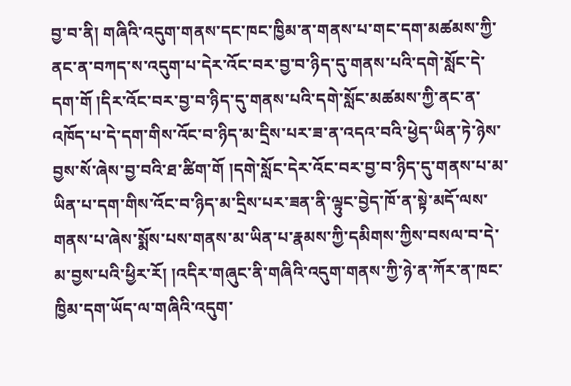བྱ་བ་ནི། གཞིའི་འདུག་གནས་དང་ཁང་ཁྱིམ་ན་གནས་པ་གང་དག་མཚམས་ཀྱི་ནང་ན་བཀད་ས་འདུག་པ་དེར་འོང་བར་བྱ་བ་ཉིད་དུ་གནས་པའི་དགེ་སློང་དེ་དག་གོ །དིར་འོང་བར་བྱ་བ་ཉིད་དུ་གནས་པའི་དགེ་སློང་མཚམས་ཀྱི་ནང་ན་འཁོད་པ་དེ་དག་གིས་འོང་བ་ཉིད་མ་དྲིས་པར་ཟ་ན་འདའ་བའི་ཕྱེད་ཡིན་ཏེ་ཉེས་བྱས་སོ་ཞེས་བྱ་བའི་ཐ་ཚིག་གོ །དགེ་སློང་དེར་འོང་བར་བྱ་བ་ཉིད་དུ་གནས་པ་མ་ཡིན་པ་དག་གིས་འོང་བ་ཉིད་མ་དྲིས་པར་ཟན་ནི་ལྟུང་བྱེད་ཁོ་ན་སྟེ་མདོ་ལས་གནས་པ་ཞེས་སྨོས་པས་གནས་མ་ཡིན་པ་རྣམས་ཀྱི་དམིགས་ཀྱིས་བསལ་བ་དེ་མ་བྱས་པའི་ཕྱིར་རོ། །འདིར་གཞུང་ནི་གཞིའི་འདུག་གནས་ཀྱི་ཉེ་ན་ཀོར་ན་ཁང་ཁྱིམ་དག་ཡོད་ལ་གཞིའི་འདུག་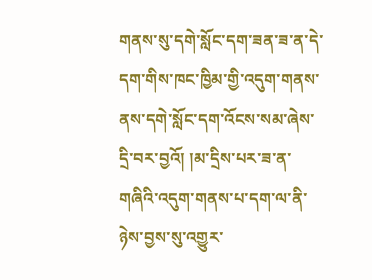གནས་སུ་དགེ་སློང་དག་ཟན་ཟ་ན་དེ་དག་གིས་ཁང་ཁྱིམ་གྱི་འདུག་གནས་ནས་དགེ་སློང་དག་འོངས་སམ་ཞེས་དྲི་བར་བྱའོ། །མ་དྲིས་པར་ཟ་ན་གཞིའི་འདུག་གནས་པ་དག་ལ་ནི་ཉེས་བྱས་སུ་འགྱུར་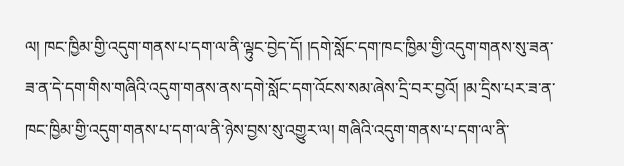ལ། ཁང་ཁྱིམ་གྱི་འདུག་གནས་པ་དག་ལ་ནི་ལྟུང་བྱེད་དོ། །དགེ་སློང་དག་ཁང་ཁྱིམ་གྱི་འདུག་གནས་སུ་ཟན་ཟ་ན་དེ་དག་གིས་གཞིའི་འདུག་གནས་ནས་དགེ་སློང་དག་འོངས་སམ་ཞེས་དྲི་བར་བྱའོ། །མ་དྲིས་པར་ཟ་ན་ཁང་ཁྱིམ་གྱི་འདུག་གནས་པ་དག་ལ་ནི་ཉེས་བྱས་སུ་འགྱུར་ལ། གཞིའི་འདུག་གནས་པ་དག་ལ་ནི་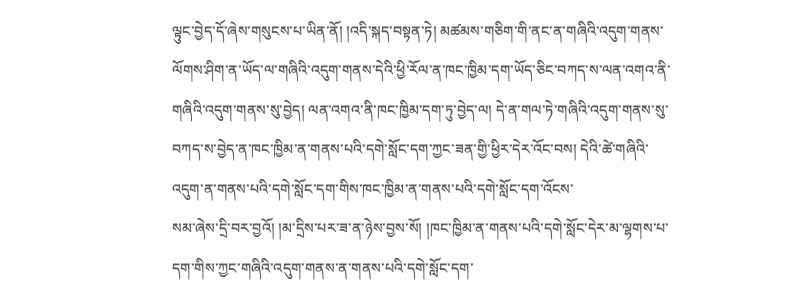ལྟུང་བྱེད་དོ་ཞེས་གསུངས་པ་ཡིན་ནོ། །འདི་སྐད་བསྟན་ཏེ། མཚམས་གཅིག་གི་ནང་ན་གཞིའི་འདུག་གནས་ལོགས་ཤིག་ན་ཡོད་ལ་གཞིའི་འདུག་གནས་དེའི་ཕྱི་རོལ་ན་ཁང་ཁྱིམ་དག་ཡོད་ཅིང་བཀད་ས་ལན་འགའ་ནི་གཞིའི་འདུག་གནས་སུ་བྱེད། ལན་འགའ་ནི་ཁང་ཁྱིམ་དག་ཏུ་བྱེད་ལ། དེ་ན་གལ་ཏེ་གཞིའི་འདུག་གནས་སུ་བཀད་ས་བྱེད་ན་ཁང་ཁྱིམ་ན་གནས་པའི་དགེ་སློང་དག་ཀྱང་ཟན་གྱི་ཕྱིར་དེར་འོང་བས། དེའི་ཚེ་གཞིའི་འདུག་ན་གནས་པའི་དགེ་སློང་དག་གིས་ཁང་ཁྱིམ་ན་གནས་པའི་དགེ་སློང་དག་འོངས་
སམ་ཞེས་དྲི་བར་བྱའོ། །མ་དྲིས་པར་ཟ་ན་ཉེས་བྱས་སོ། །ཁང་ཁྱིམ་ན་གནས་པའི་དགེ་སློང་དེར་མ་ལྷགས་པ་དག་གིས་ཀྱང་གཞིའི་འདུག་གནས་ན་གནས་པའི་དགེ་སློང་དག་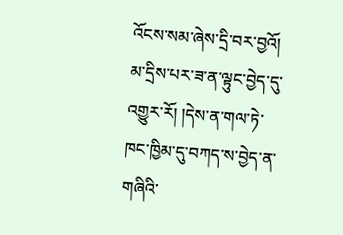འོངས་སམ་ཞེས་དྲི་བར་བྱའོ། མ་དྲིས་པར་ཟ་ན་ལྟུང་བྱེད་དུ་འགྱུར་རོ། །དེས་ན་གལ་ཏེ་ཁང་ཁྱིམ་དུ་བཀད་ས་བྱེད་ན་གཞིའི་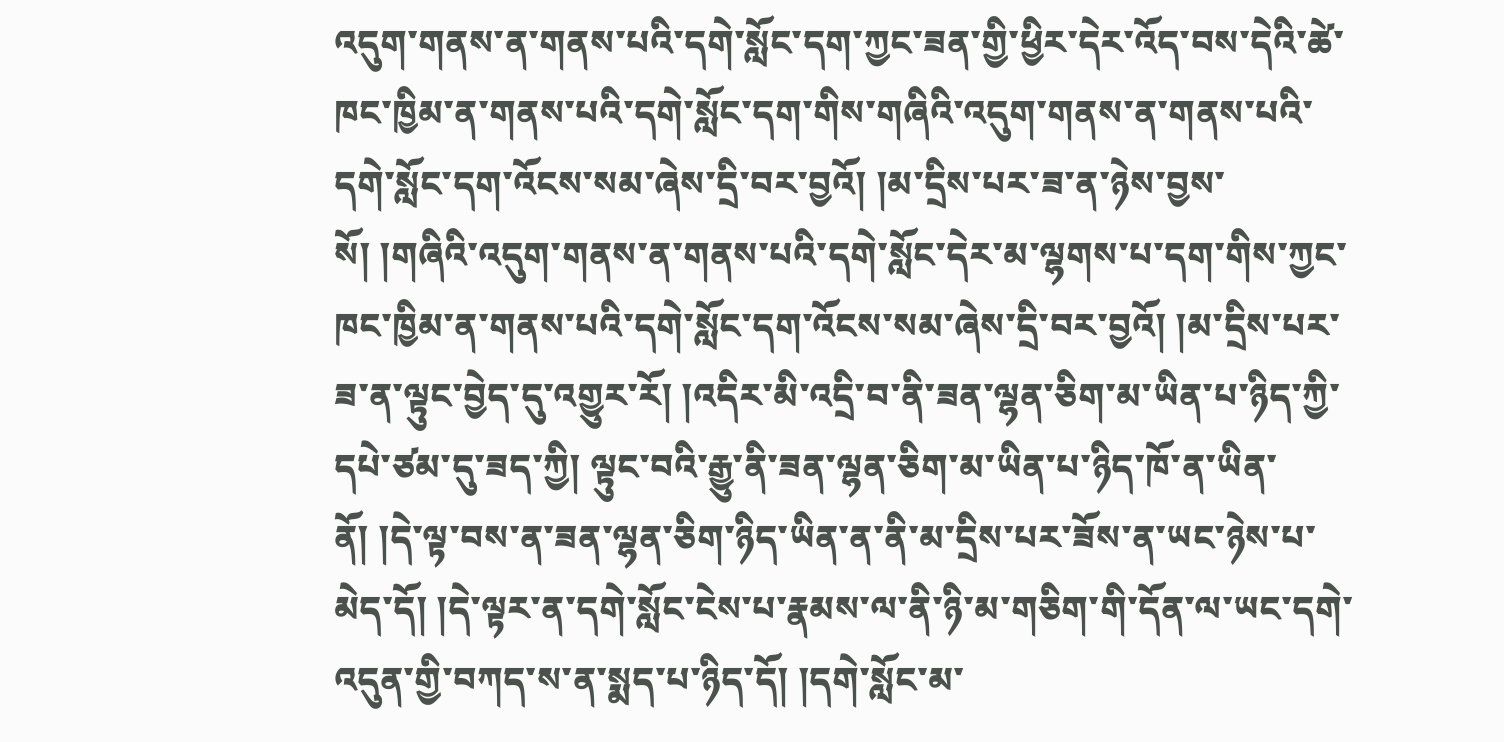འདུག་གནས་ན་གནས་པའི་དགེ་སློང་དག་ཀྱང་ཟན་གྱི་ཕྱིར་དེར་འོད་བས་དེའི་ཚེ་ཁང་ཁྱིམ་ན་གནས་པའི་དགེ་སློང་དག་གིས་གཞིའི་འདུག་གནས་ན་གནས་པའི་དགེ་སློང་དག་འོངས་སམ་ཞེས་དྲི་བར་བྱའོ། །མ་དྲིས་པར་ཟ་ན་ཉེས་བྱས་སོ། །གཞིའི་འདུག་གནས་ན་གནས་པའི་དགེ་སློང་དེར་མ་ལྷགས་པ་དག་གིས་ཀྱང་ཁང་ཁྱིམ་ན་གནས་པའི་དགེ་སློང་དག་འོངས་སམ་ཞེས་དྲི་བར་བྱའོ། །མ་དྲིས་པར་ཟ་ན་ལྟུང་བྱེད་དུ་འགྱུར་རོ། །འདིར་མི་འདྲི་བ་ནི་ཟན་ལྷན་ཅིག་མ་ཡིན་པ་ཉིད་ཀྱི་དཔེ་ཙམ་དུ་ཟད་ཀྱི། ལྟུང་བའི་རྒྱུ་ནི་ཟན་ལྷན་ཅིག་མ་ཡིན་པ་ཉིད་ཁོ་ན་ཡིན་ནོ། །དེ་ལྟ་བས་ན་ཟན་ལྷན་ཅིག་ཉིད་ཡིན་ན་ནི་མ་དྲིས་པར་ཟོས་ན་ཡང་ཉེས་པ་མེད་དོ། །དེ་ལྟར་ན་དགེ་སློང་ངེས་པ་རྣམས་ལ་ནི་ཉི་མ་གཅིག་གི་དོན་ལ་ཡང་དགེ་འདུན་གྱི་བཀད་ས་ན་སྨད་པ་ཉིད་དོ། །དགེ་སློང་མ་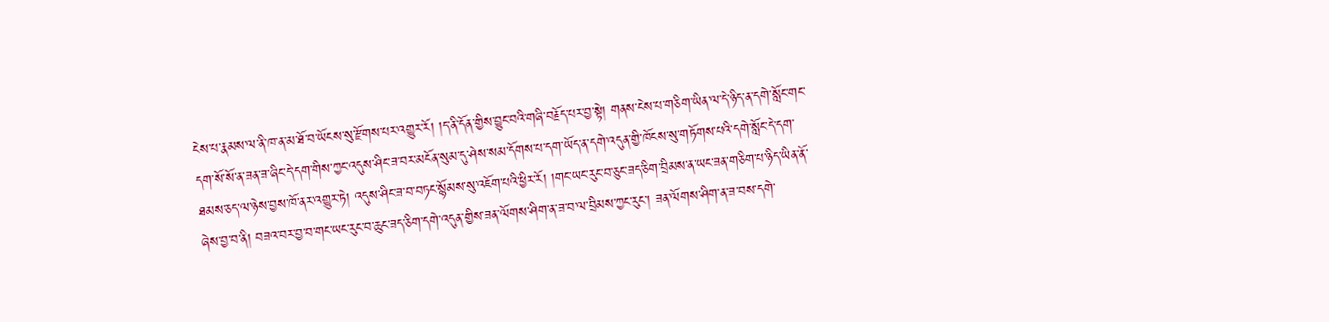ངེས་པ་རྣམས་ལ་ནི་ཁ་ན་མ་ཐོ་བ་ཡོངས་སུ་རྫོགས་པར་འགྱུར་རོ། །ད་ནི་དོན་གྱིས་བྱུང་བའི་གཞི་བརྗོད་པར་བྱ་སྟེ། གནས་ངེས་པ་གཅིག་ཡིན་ལ་དེ་ཉིད་ན་དགེ་སློང་གང་དག་སོ་སོ་ན་ཟན་ཟ་ཞིང་དེ་དག་གིས་ཀྱང་འདུས་ཤིང་ཟ་བར་མངོན་སུམ་དུ་ཤེས་སམ་དོགས་པ་དག་ཡོད་ན་དགེ་འདུན་གྱི་ཁོངས་སུ་གཏོགས་པའི་དགེ་སློང་དེ་དག་ཐམས་ཅད་ལ་ཉེས་བྱས་ཁོ་ནར་འགྱུར་ཏེ། འདུས་ཤིང་ཟ་བ་བཏང་སྙོམས་སུ་འཇོག་པའི་ཕྱིར་རོ། །གང་ཡང་རུང་བ་ཅུང་ཟད་ཅིག་བྲིམས་ན་ཡང་ཟན་གཅིག་པ་ཉིད་ཡིན་ནོ་ཞེས་བྱ་བ་ནི། བཟའ་བར་བྱ་བ་གང་ཡང་རུང་བ་ཆུང་ཟད་ཅིག་དགེ་འདུན་གྱིས་ཟན་ལོགས་ཤིག་ན་ཟ་བ་ལ་བྲིམས་ཀྱང་རུང་། ཟན་ལོགས་ཤིག་ན་ཟ་བས་དགེ་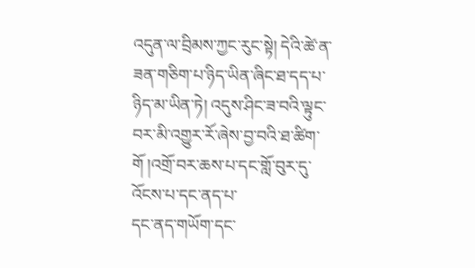འདུན་ལ་བྲིམས་ཀྱང་རུང་སྟེ། དེའི་ཚེ་ན་ཟན་གཅིག་པ་ཉིད་ཡིན་ཞིང་ཐ་དད་པ་ཉིད་མ་ཡིན་ཏེ། འདུས་ཤིང་ཟ་བའི་ལྟུང་བར་མི་འགྱུར་རོ་ཞེས་བྱ་བའི་ཐ་ཚིག་གོ །འགྲོ་བར་ཆས་པ་དང་གློ་བུར་དུ་འོངས་པ་དང་ནད་པ་
དང་ནད་གཡོག་དང་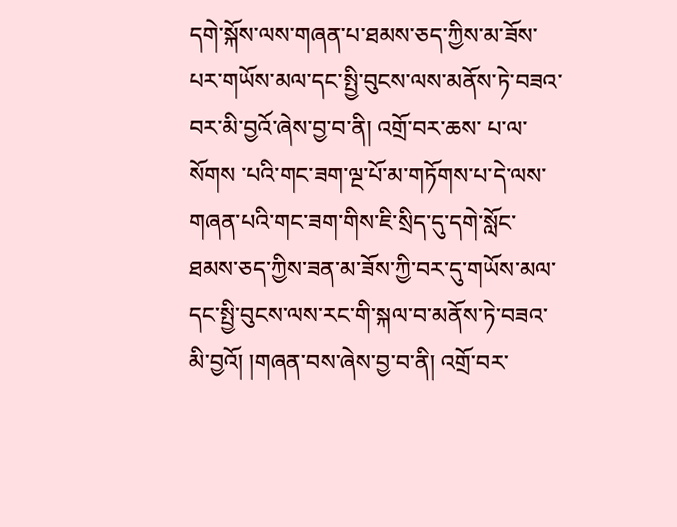དགེ་སྐོས་ལས་གཞན་པ་ཐམས་ཅད་ཀྱིས་མ་ཟོས་པར་གཡོས་མལ་དང་སྤྱི་བུངས་ལས་མནོས་ཏེ་བཟའ་བར་མི་བྱའོ་ཞེས་བྱ་བ་ནི། འགྲོ་བར་ཆས་ པ་ལ་སོགས ་པའི་གང་ཟག་ལྔ་པོ་མ་གཏོགས་པ་དེ་ལས་གཞན་པའི་གང་ཟག་གིས་ཇི་སྲིད་དུ་དགེ་སློང་ཐམས་ཅད་ཀྱིས་ཟན་མ་ཟོས་ཀྱི་བར་དུ་གཡོས་མལ་དང་སྤྱི་བུངས་ལས་རང་གི་སྐལ་བ་མནོས་ཏེ་བཟའ་མི་བྱའོ། །གཞན་བས་ཞེས་བྱ་བ་ནི། འགྲོ་བར་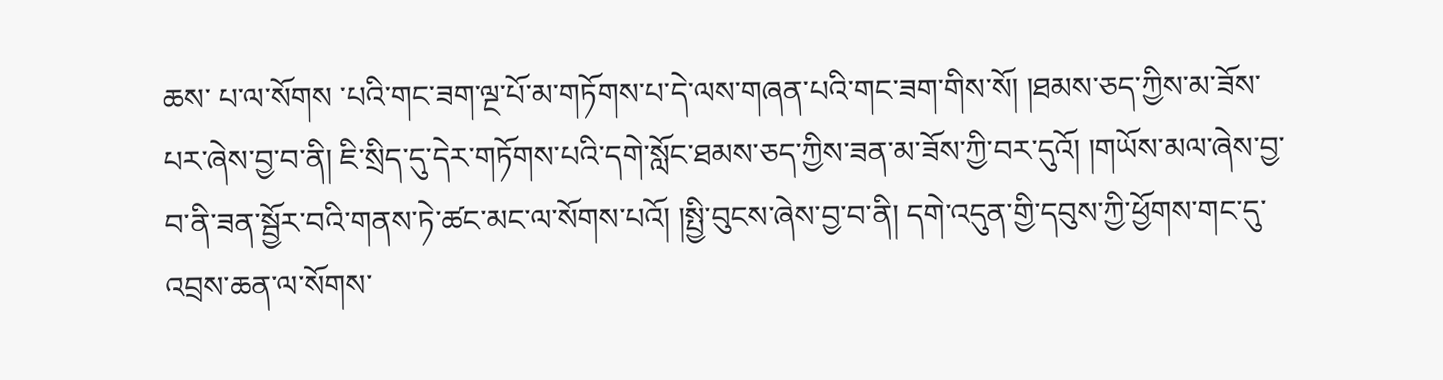ཆས་ པ་ལ་སོགས ་པའི་གང་ཟག་ལྔ་པོ་མ་གཏོགས་པ་དེ་ལས་གཞན་པའི་གང་ཟག་གིས་སོ། །ཐམས་ཅད་ཀྱིས་མ་ཟོས་པར་ཞེས་བྱ་བ་ནི། ཇི་སྲིད་དུ་དེར་གཏོགས་པའི་དགེ་སློང་ཐམས་ཅད་ཀྱིས་ཟན་མ་ཟོས་ཀྱི་བར་དུའོ། །གཡོས་མལ་ཞེས་བྱ་བ་ནི་ཟན་སྦྱོར་བའི་གནས་ཏེ་ཚང་མང་ལ་སོགས་པའོ། །སྤྱི་བུངས་ཞེས་བྱ་བ་ནི། དགེ་འདུན་གྱི་དབུས་ཀྱི་ཕྱོགས་གང་དུ་འབྲས་ཆན་ལ་སོགས་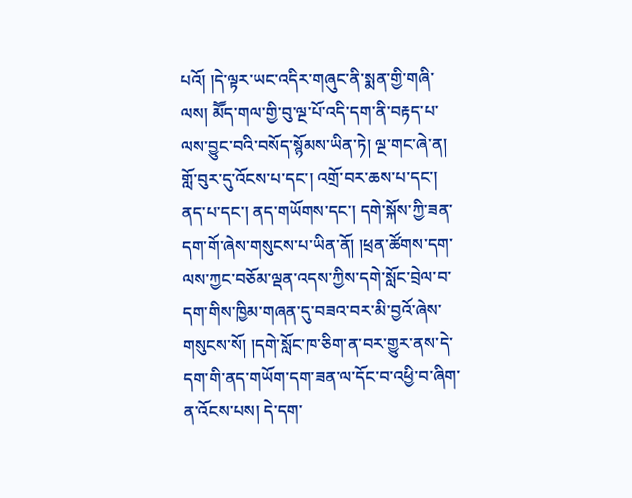པའོ། །དེ་ལྟར་ཡང་འདིར་གཞུང་ནི་སྨན་གྱི་གཞི་ལས། མཽད་གལ་གྱི་བུ་ལྔ་པོ་འདི་དག་ནི་བརྟད་པ་ལས་བྱུང་བའི་བསོད་སྙོམས་ཡིན་ཏེ། ལྔ་གང་ཞེ་ན། གློ་བུར་དུ་འོངས་པ་དང་། འགྲོ་བར་ཆས་པ་དང་། ནད་པ་དང་། ནད་གཡོགས་དང་། དགེ་སྐོས་ཀྱི་ཟན་དག་གོ་ཞེས་གསུངས་པ་ཡིན་ནོ། །ཕྲན་ཚོགས་དག་ལས་ཀྱང་བཅོམ་ལྡན་འདས་ཀྱིས་དགེ་སློང་བྲེལ་བ་དག་གིས་ཁྱིམ་གཞན་དུ་བཟའ་བར་མི་བྱའོ་ཞེས་གསུངས་སོ། །དགེ་སློང་ཁ་ཅིག་ན་བར་གྱུར་ནས་དེ་དག་གི་ནད་གཡོག་དག་ཟན་ལ་དོང་བ་འཕྱི་བ་ཞིག་ན་འོངས་པས། དེ་དག་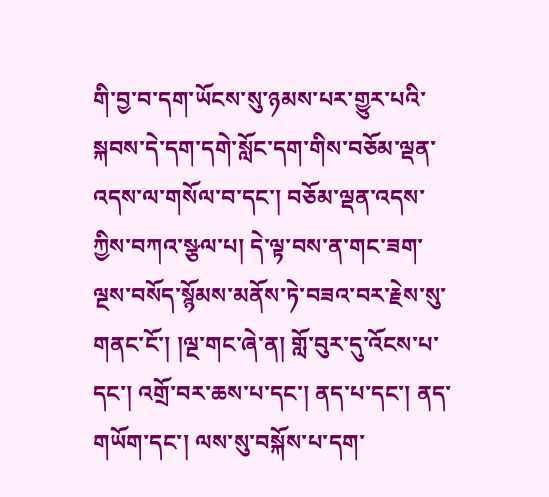གི་བྱ་བ་དག་ཡོངས་སུ་ཉམས་པར་གྱུར་པའི་སྐབས་དེ་དག་དགེ་སློང་དག་གིས་བཅོམ་ལྡན་འདས་ལ་གསོལ་བ་དང་། བཅོམ་ལྡན་འདས་ཀྱིས་བཀའ་སྩལ་པ། དེ་ལྟ་བས་ན་གང་ཟག་ལྔས་བསོད་སྙོམས་མནོས་ཏེ་བཟའ་བར་རྗེས་སུ་གནང་ངོ་། །ལྔ་གང་ཞེ་ན། གློ་བུར་དུ་འོངས་པ་དང་། འགྲོ་བར་ཆས་པ་དང་། ནད་པ་དང་། ནད་གཡོག་དང་། ལས་སུ་བསྐོས་པ་དག་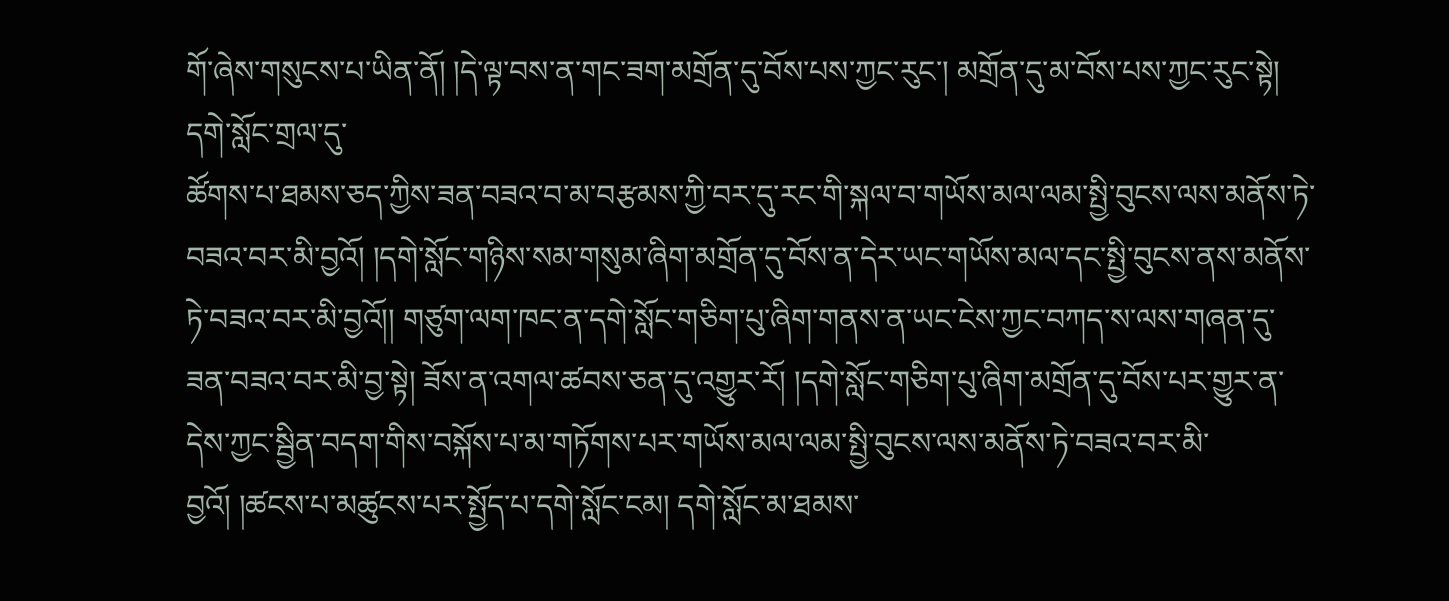གོ་ཞེས་གསུངས་པ་ཡིན་ནོ། །དེ་ལྟ་བས་ན་གང་ཟག་མགྲོན་དུ་བོས་པས་ཀྱང་རུང་། མགྲོན་དུ་མ་བོས་པས་ཀྱང་རུང་སྟེ། དགེ་སློང་གྲལ་དུ་
ཚོགས་པ་ཐམས་ཅད་ཀྱིས་ཟན་བཟའ་བ་མ་བརྩམས་ཀྱི་བར་དུ་རང་གི་སྐལ་བ་གཡོས་མལ་ལམ་སྤྱི་བུངས་ལས་མནོས་ཏེ་བཟའ་བར་མི་བྱའོ། །དགེ་སློང་གཉིས་སམ་གསུམ་ཞིག་མགྲོན་དུ་བོས་ན་དེར་ཡང་གཡོས་མལ་དང་སྤྱི་བུངས་ནས་མནོས་ཏེ་བཟའ་བར་མི་བྱའོ།། གཙུག་ལག་ཁང་ན་དགེ་སློང་གཅིག་པུ་ཞིག་གནས་ན་ཡང་ངེས་ཀྱང་བཀད་ས་ལས་གཞན་དུ་ཟན་བཟའ་བར་མི་བྱ་སྟེ། ཟོས་ན་འགལ་ཚབས་ཅན་དུ་འགྱུར་རོ། །དགེ་སློང་གཅིག་པུ་ཞིག་མགྲོན་དུ་བོས་པར་གྱུར་ན་དེས་ཀྱང་སྦྱིན་བདག་གིས་བསྐོས་པ་མ་གཏོགས་པར་གཡོས་མལ་ལམ་སྤྱི་བུངས་ལས་མནོས་ཏེ་བཟའ་བར་མི་བྱའོ། །ཚངས་པ་མཚུངས་པར་སྤྱོད་པ་དགེ་སློང་ངམ། དགེ་སློང་མ་ཐམས་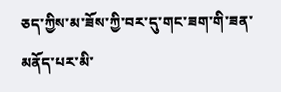ཅད་ཀྱིས་མ་ཟོས་ཀྱི་བར་དུ་གང་ཟག་གི་ཟན་མནོད་པར་མི་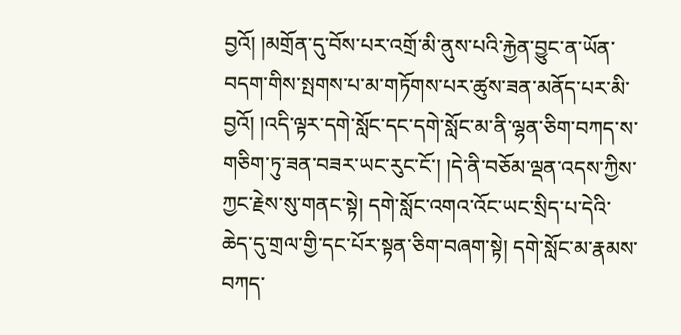བྱའོ། །མགྲོན་དུ་བོས་པར་འགྲོ་མི་ནུས་པའི་རྐྱེན་བྱུང་ན་ཡོན་བདག་གིས་སྤགས་པ་མ་གཏོགས་པར་ཚུས་ཟན་མནོད་པར་མི་བྱའོ། །འདི་ལྟར་དགེ་སློང་དང་དགེ་སློང་མ་ནི་ལྷན་ཅིག་བཀད་ས་གཅིག་ཏུ་ཟན་བཟར་ཡང་རུང་ངོ་། །དེ་ནི་བཅོམ་ལྡན་འདས་ཀྱིས་ཀྱང་རྗེས་སུ་གནང་སྟེ། དགེ་སློང་འགའ་འོང་ཡང་སྲིད་པ་དེའི་ཆེད་དུ་གྲལ་གྱི་དང་པོར་སྟན་ཅིག་བཞག་སྟེ། དགེ་སློང་མ་རྣམས་བཀད་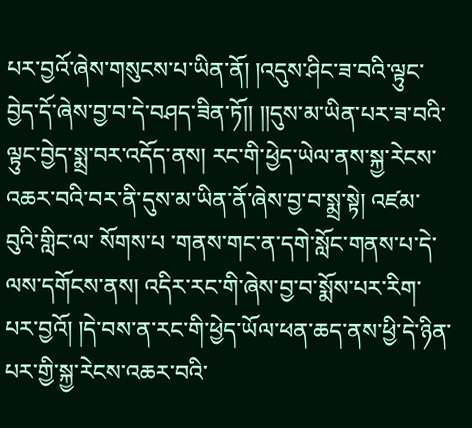པར་བྱའོ་ཞེས་གསུངས་པ་ཡིན་ནོ། །འདུས་ཤིང་ཟ་བའི་ལྟུང་བྱེད་དོ་ཞེས་བྱ་བ་དེ་བཤད་ཟིན་ཏོ།། །།དུས་མ་ཡིན་པར་ཟ་བའི་ལྟུང་བྱེད་སྨྲ་བར་འདོད་ནས། རང་གི་ཕྱེད་ཡེལ་ནས་སྐྱ་རེངས་འཆར་བའི་བར་ནི་དུས་མ་ཡིན་ནོ་ཞེས་བྱ་བ་སྨྲ་སྟེ། འཛམ་བུའི་གླིང་ལ་ སོགས་པ ་གནས་གང་ན་དགེ་སློང་གནས་པ་དེ་ལས་དགོངས་ནས། འདིར་རང་གི་ཞེས་བྱ་བ་སྨོས་པར་རིག་པར་བྱའོ། །དེ་བས་ན་རང་གི་ཕྱེད་ཡོལ་ཕན་ཆད་ནས་ཕྱི་དེ་ཉིན་པར་གྱི་སྐྱ་རེངས་འཆར་བའི་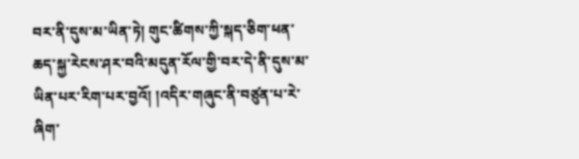བར་ནི་དུས་མ་ཡིན་ཏེ། གུང་ཚིགས་ཀྱི་སྐད་ཅིག་ཕན་ཆད་སྐྱ་རེངས་ཤར་བའི་མདུན་རོལ་གྱི་བར་དེ་ནི་དུས་མ་ཡིན་པར་རིག་པར་བྱའོ། །འདིར་གཞུང་ནི་བཙུན་པ་རེ་ཞིག་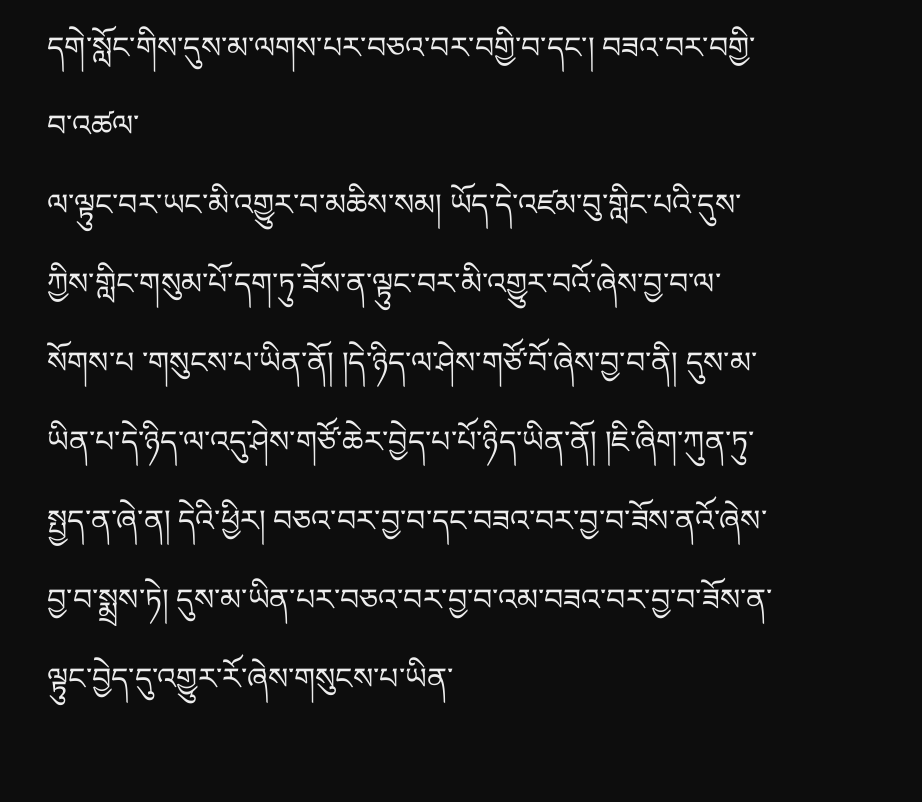དགེ་སློང་གིས་དུས་མ་ལགས་པར་བཅའ་བར་བགྱི་བ་དང་། བཟའ་བར་བགྱི་བ་འཚལ་
ལ་ལྟུང་བར་ཡང་མི་འགྱུར་བ་མཆིས་སམ། ཡོད་དེ་འཛམ་བུ་གླིང་པའི་དུས་ཀྱིས་གླིང་གསུམ་པོ་དག་ཏུ་ཟོས་ན་ལྟུང་བར་མི་འགྱུར་བའོ་ཞེས་བྱ་བ་ལ་ སོགས་པ ་གསུངས་པ་ཡིན་ནོ། །དེ་ཉིད་ལ་ཤེས་གཙོ་བོ་ཞེས་བྱ་བ་ནི། དུས་མ་ཡིན་པ་དེ་ཉིད་ལ་འདུ་ཤེས་གཙོ་ཆེར་བྱེད་པ་པོ་ཉིད་ཡིན་ནོ། །ཇི་ཞིག་ཀུན་ཏུ་སྤྱད་ན་ཞེ་ན། དེའི་ཕྱིར། བཅའ་བར་བྱ་བ་དང་བཟའ་བར་བྱ་བ་ཟོས་ནའོ་ཞེས་བྱ་བ་སྨྲས་ཏེ། དུས་མ་ཡིན་པར་བཅའ་བར་བྱ་བ་འམ་བཟའ་བར་བྱ་བ་ཟོས་ན་ལྟུང་བྱེད་དུ་འགྱུར་རོ་ཞེས་གསུངས་པ་ཡིན་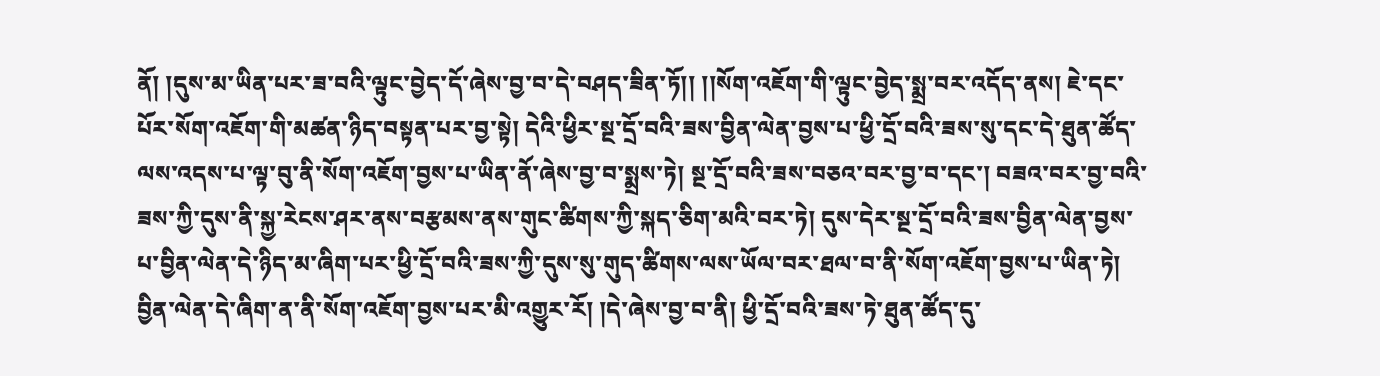ནོ། །དུས་མ་ཡིན་པར་ཟ་བའི་ལྟུང་བྱེད་དོ་ཞེས་བྱ་བ་དེ་བཤད་ཟིན་ཏོ།། །།སོག་འཇོག་གི་ལྟུང་བྱེད་སྨྲ་བར་འདོད་ནས། ཇེ་དང་པོར་སོག་འཇོག་གི་མཚན་ཉིད་བསྟན་པར་བྱ་སྟེ། དེའི་ཕྱིར་སྔ་དྲོ་བའི་ཟས་བྱིན་ལེན་བྱས་པ་ཕྱི་དྲོ་བའི་ཟས་སུ་དང་དེ་ཐུན་ཚོད་ལས་འདས་པ་ལྟ་བུ་ནི་སོག་འཇོག་བྱས་པ་ཡིན་ནོ་ཞེས་བྱ་བ་སྨྲས་ཏེ། སྔ་དྲོ་བའི་ཟས་བཅའ་བར་བྱ་བ་དང་། བཟའ་བར་བྱ་བའི་ཟས་ཀྱི་དུས་ནི་སྐྱ་རེངས་ཤར་ནས་བརྩམས་ནས་གུང་ཚིགས་ཀྱི་སྐད་ཅིག་མའི་བར་ཏེ། དུས་དེར་སྔ་དྲོ་བའི་ཟས་བྱིན་ལེན་བྱས་པ་བྱིན་ལེན་དེ་ཉིད་མ་ཞིག་པར་ཕྱི་དྲོ་བའི་ཟས་ཀྱི་དུས་སུ་གུད་ཚིགས་ལས་ཡོལ་བར་ཐལ་བ་ནི་སོག་འཇོག་བྱས་པ་ཡིན་ཏེ། བྱིན་ལེན་དེ་ཞིག་ན་ནི་སོག་འཇོག་བྱས་པར་མི་འགྱུར་རོ། །དེ་ཞེས་བྱ་བ་ནི། ཕྱི་དྲོ་བའི་ཟས་ཏེ་ཐུན་ཚོད་དུ་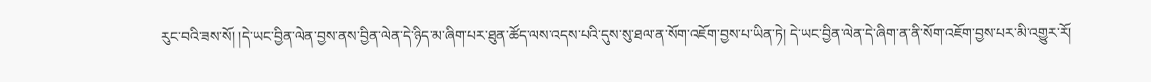རུང་བའི་ཟས་སོ། །དེ་ཡང་བྱིན་ལེན་བྱས་ནས་བྱིན་ལེན་དེ་ཉིད་མ་ཞིག་པར་ཐུན་ཚོད་ལས་འདས་པའི་དུས་སུ་ཐལ་ན་སོག་འཇོག་བྱས་པ་ཡིན་ཏེ། དེ་ཡང་བྱིན་ལེན་དེ་ཞིག་ན་ནི་སོག་འཇོག་བྱས་པར་མི་འགྱུར་རོ།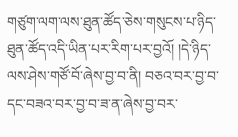གཙུག་ལག་ལས་ཐུན་ཚོད་ཅེས་གསུངས་པ་ཉིད་ཐུན་ཚོད་འདི་ཡིན་པར་རིག་པར་བྱའོ། །དེ་ཉིད་ལས་ཤེས་གཙོ་བོ་ཞེས་བྱ་བ་ནི། བཅའ་བར་བྱ་བ་དང་བཟའ་བར་བྱ་བ་ཟ་ན་ཞེས་བྱ་བར་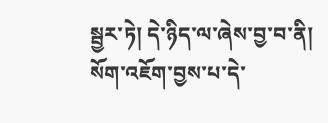སྦྱར་ཏེ། དེ་ཉིད་ལ་ཞེས་བྱ་བ་ནི། སོག་འཇོག་བྱས་པ་དེ་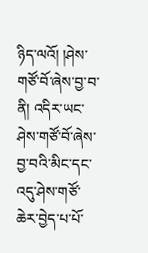ཉིད་ལའོ། །ཤེས་གཙོ་བོ་ཞེས་བྱ་བ་ནི། འདིར་ཡང་ཤེས་གཙོ་བོ་ཞེས་བྱ་བའི་མིང་དང་འདུ་ཤེས་གཙོ་ཆེར་བྱེད་པ་པོ་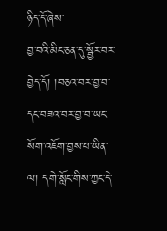ཉིད་དོ་ཞེས་
བྱ་བའི་མིང་ཅན་དུ་སྦྱོར་བར་བྱེད་དོ། །བཅའ་བར་བྱ་བ་དང་བཟའ་བར་བྱ་བ་ཡང་སོག་འཇོག་བྱས་པ་ཡིན་ལ། དགེ་སློང་གིས་ཀྱང་དེ་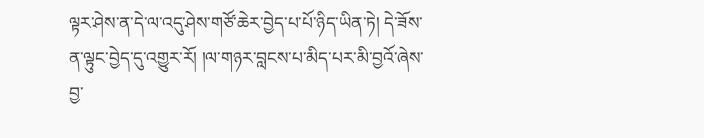ལྟར་ཤེས་ན་དེ་ལ་འདུ་ཤེས་གཙོ་ཆེར་བྱེད་པ་པོ་ཉིད་ཡིན་ཏེ། དེ་ཟོས་ན་ལྟུང་བྱེད་དུ་འགྱུར་རོ། །ལ་གཉར་བླངས་པ་མིད་པར་མི་བྱའོ་ཞེས་བྱ་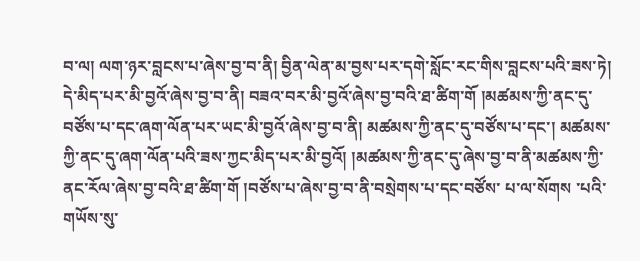བ་ལ། ལག་ཉར་བླངས་པ་ཞེས་བྱ་བ་ནི། བྱིན་ལེན་མ་བྱས་པར་དགེ་སློང་རང་གིས་བླངས་པའི་ཟས་ཏེ། དེ་མིད་པར་མི་བྱའོ་ཞེས་བྱ་བ་ནི། བཟའ་བར་མི་བྱའོ་ཞེས་བྱ་བའི་ཐ་ཚིག་གོ །མཚམས་ཀྱི་ནང་དུ་བཙོས་པ་དང་ཞག་ལོན་པར་ཡང་མི་བྱའོ་ཞེས་བྱ་བ་ནི། མཚམས་ཀྱི་ནང་དུ་བཙོས་པ་དང་། མཚམས་ཀྱི་ནང་དུ་ཞག་ལོན་པའི་ཟས་ཀྱང་མིད་པར་མི་བྱའོ། །མཚམས་ཀྱི་ནང་དུ་ཞེས་བྱ་བ་ནི་མཚམས་ཀྱི་ནང་རོལ་ཞེས་བྱ་བའི་ཐ་ཚིག་གོ །བཙོས་པ་ཞེས་བྱ་བ་ནི་བསྲེགས་པ་དང་བཙོས་ པ་ལ་སོགས ་པའི་གཡོས་སུ་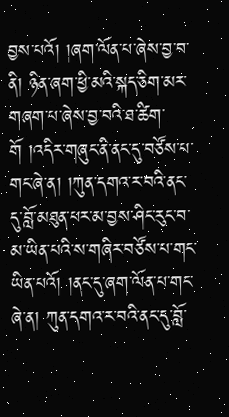བྱས་པའོ། །ཞག་ལོན་པ་ཞེས་བྱ་བ་ནི། ཉིན་ཞག་ཕྱི་མའི་སྐད་ཅིག་མར་གཞག་པ་ཞེས་བྱ་བའི་ཐ་ཚིག་གོ །འདིར་གཞུང་ནི་ནང་དུ་བཙོས་པ་གང་ཞེ་ན། །ཀུན་དགའ་ར་བའི་ནང་དུ་བློ་མཐུན་པར་མ་བྱས་ཤིང་རུང་བ་མ་ཡིན་པའི་ས་གཞིར་བཙོས་པ་གང་ཡིན་པའོ། །ནང་དུ་ཞག་ལོན་པ་གང་ཞེ་ན། ཀུན་དགའ་ར་བའི་ནང་དུ་བློ་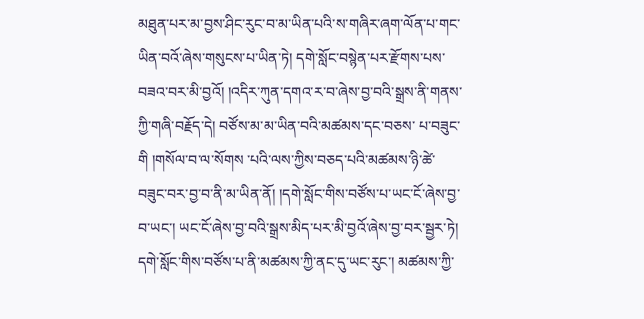མཐུན་པར་མ་བྱས་ཤིང་རུང་བ་མ་ཡིན་པའི་ས་གཞིར་ཞག་ལོན་པ་གང་ཡིན་བའོ་ཞེས་གསུངས་པ་ཡིན་ཏེ། དགེ་སློང་བསྙེན་པར་རྫོགས་པས་བཟའ་བར་མི་བྱའོ། །འདིར་ཀུན་དགའ་ར་བ་ཞེས་བྱ་བའི་སྒྲས་ནི་གནས་ཀྱི་གཞི་བརྗོད་དེ། བཙོས་མ་མ་ཡིན་བའི་མཚམས་དང་བཅས་ པ་བཟུང་གི །གསོལ་བ་ལ་སོགས ་པའི་ལས་ཀྱིས་བཅད་པའི་མཚམས་ཉི་ཚེ་བཟུང་བར་བྱ་བ་ནི་མ་ཡིན་ནོ། །དགེ་སློང་གིས་བཙོས་པ་ཡང་ངོ་ཞེས་བྱ་བ་ཡང་། ཡང་ངོ་ཞེས་བྱ་བའི་སྒྲས་མིད་པར་མི་བྱའོ་ཞེས་བྱ་བར་སྦྱར་ཏེ། དགེ་སློང་གིས་བཙོས་པ་ནི་མཚམས་ཀྱི་ནང་དུ་ཡང་རུང་། མཚམས་ཀྱི་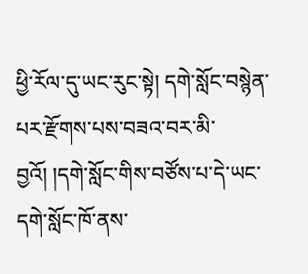ཕྱི་རོལ་དུ་ཡང་རུང་སྟེ། དགེ་སློང་བསྙེན་པར་རྫོགས་པས་བཟའ་བར་མི་བྱའོ། །དགེ་སློང་གིས་བཙོས་པ་དེ་ཡང་དགེ་སློང་ཁོ་ནས་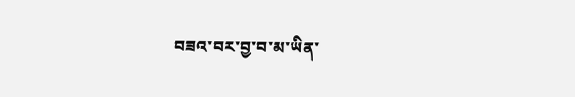བཟའ་བར་བྱ་བ་མ་ཡིན་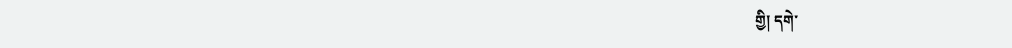གྱི། དགེ་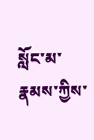སློང་མ་རྣམས་ཀྱིས་